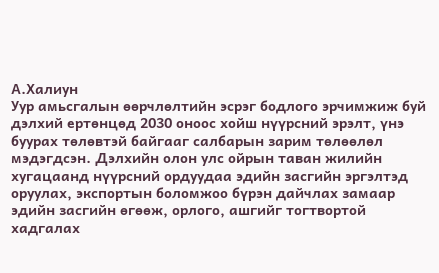А.Халиун
Уур амьсгалын өөрчлөлтийн эсрэг бодлого эрчимжиж буй дэлхий ертөнцөд 2030 оноос хойш нүүрсний эрэлт, үнэ буурах төлөвтэй байгааг салбарын зарим төлөөлөл мэдэгдсэн. Дэлхийн олон улс ойрын таван жилийн хугацаанд нүүрсний ордуудаа эдийн засгийн эргэлтэд оруулах, экспортын боломжоо бүрэн дайчлах замаар эдийн засгийн өгөөж, орлого, ашгийг тогтвортой хадгалах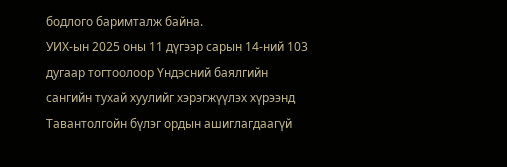бодлого баримталж байна.
УИХ-ын 2025 оны 11 дүгээр сарын 14-ний 103 дугаар тогтоолоор Үндэсний баялгийн сангийн тухай хуулийг хэрэгжүүлэх хүрээнд Тавантолгойн бүлэг ордын ашиглагдаагүй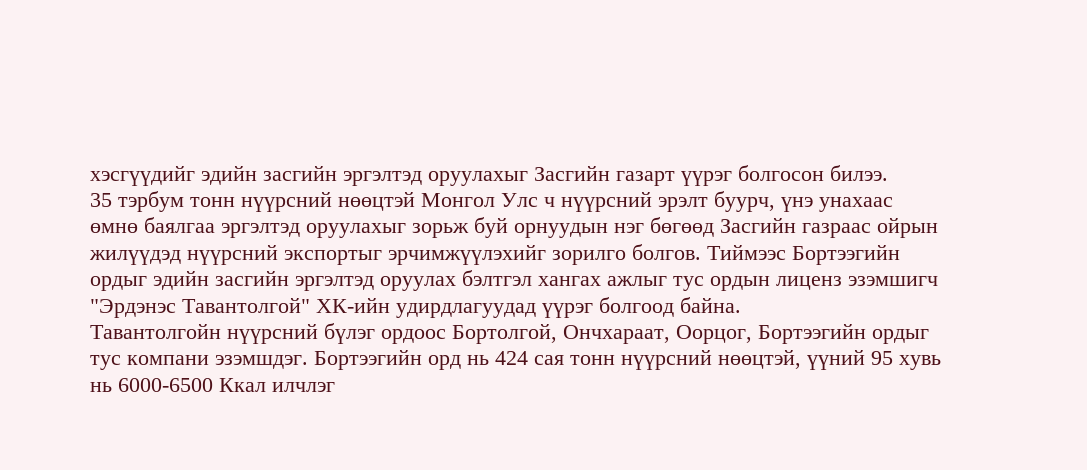хэсгүүдийг эдийн засгийн эргэлтэд оруулахыг Засгийн газарт үүрэг болгосон билээ.
35 тэрбум тонн нүүрсний нөөцтэй Монгол Улс ч нүүрсний эрэлт буурч, үнэ унахаас өмнө баялгаа эргэлтэд оруулахыг зорьж буй орнуудын нэг бөгөөд Засгийн газраас ойрын жилүүдэд нүүрсний экспортыг эрчимжүүлэхийг зорилго болгов. Тиймээс Бортээгийн ордыг эдийн засгийн эргэлтэд оруулах бэлтгэл хангах ажлыг тус ордын лиценз эзэмшигч "Эрдэнэс Тавантолгой" ХК-ийн удирдлагуудад үүрэг болгоод байна.
Тавантолгойн нүүрсний бүлэг ордоос Бортолгой, Ончхараат, Оорцог, Бортээгийн ордыг тус компани эзэмшдэг. Бортээгийн орд нь 424 сая тонн нүүрсний нөөцтэй, үүний 95 хувь нь 6000-6500 Ккал илчлэг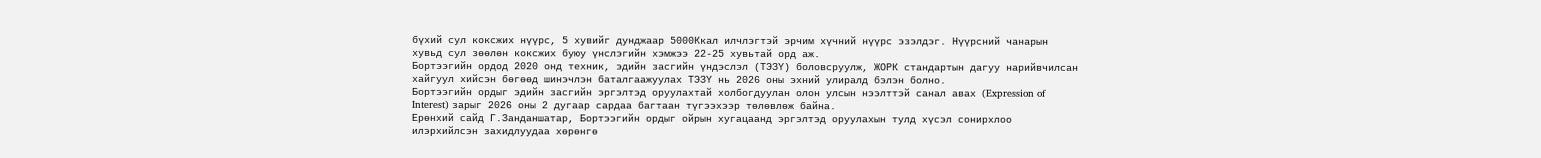бүхий сул коксжих нүүрс, 5 хувийг дунджаар 5000Ккал илчлэгтэй эрчим хүчний нүүрс эзэлдэг. Нүүрсний чанарын хувьд сул зөөлөн коксжих буюу үнслэгийн хэмжээ 22-25 хувьтай орд аж.
Бортээгийн ордод 2020 онд техник, эдийн засгийн үндэслэл (ТЭЗҮ) боловсруулж, ЖОРК стандартын дагуу нарийвчилсан хайгуул хийсэн бөгөөд шинэчлэн баталгаажуулах ТЭЗҮ нь 2026 оны эхний улиралд бэлэн болно.
Бортээгийн ордыг эдийн засгийн эргэлтэд оруулахтай холбогдуулан олон улсын нээлттэй санал авах (Expression of Interest) зарыг 2026 оны 2 дугаар сардаа багтаан түгээхээр төлөвлөж байна.
Ерөнхий сайд Г.Занданшатар, Бортээгийн ордыг ойрын хугацаанд эргэлтэд оруулахын тулд хүсэл сонирхлоо илэрхийлсэн захидлуудаа хөрөнгө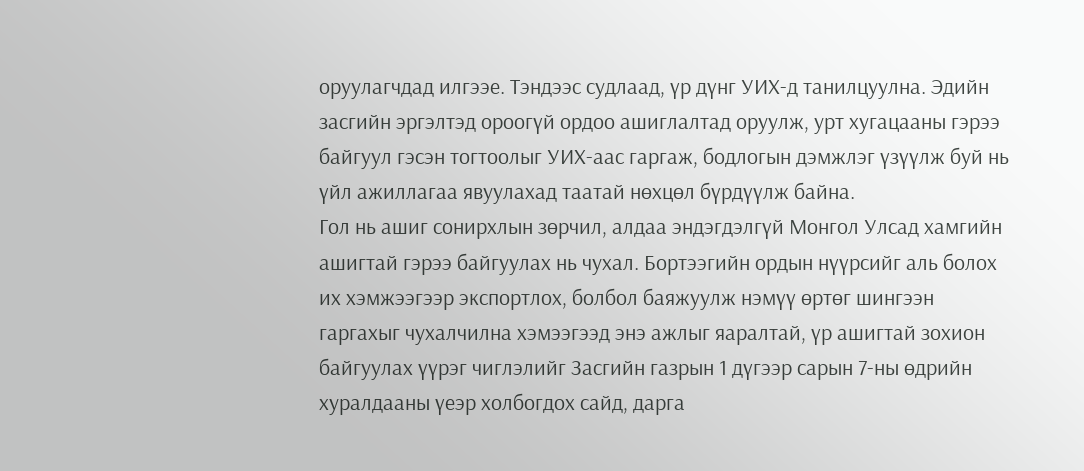оруулагчдад илгээе. Тэндээс судлаад, үр дүнг УИХ-д танилцуулна. Эдийн засгийн эргэлтэд ороогүй ордоо ашиглалтад оруулж, урт хугацааны гэрээ байгуул гэсэн тогтоолыг УИХ-аас гаргаж, бодлогын дэмжлэг үзүүлж буй нь үйл ажиллагаа явуулахад таатай нөхцөл бүрдүүлж байна.
Гол нь ашиг сонирхлын зөрчил, алдаа эндэгдэлгүй Монгол Улсад хамгийн ашигтай гэрээ байгуулах нь чухал. Бортээгийн ордын нүүрсийг аль болох их хэмжээгээр экспортлох, болбол баяжуулж нэмүү өртөг шингээн гаргахыг чухалчилна хэмээгээд энэ ажлыг яаралтай, үр ашигтай зохион байгуулах үүрэг чиглэлийг Засгийн газрын 1 дүгээр сарын 7-ны өдрийн хуралдааны үеэр холбогдох сайд, дарга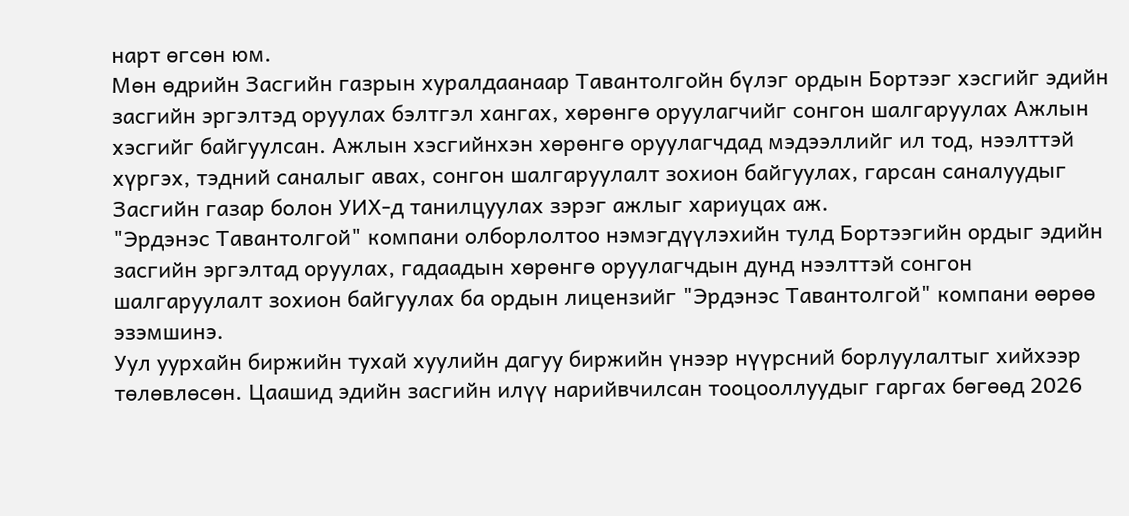нарт өгсөн юм.
Мөн өдрийн Засгийн газрын хуралдаанаар Тавантолгойн бүлэг ордын Бортээг хэсгийг эдийн засгийн эргэлтэд оруулах бэлтгэл хангах, хөрөнгө оруулагчийг сонгон шалгаруулах Ажлын хэсгийг байгуулсан. Ажлын хэсгийнхэн хөрөнгө оруулагчдад мэдээллийг ил тод, нээлттэй хүргэх, тэдний саналыг авах, сонгон шалгаруулалт зохион байгуулах, гарсан саналуудыг Засгийн газар болон УИХ-д танилцуулах зэрэг ажлыг хариуцах аж.
"Эрдэнэс Тавантолгой" компани олборлолтоо нэмэгдүүлэхийн тулд Бортээгийн ордыг эдийн засгийн эргэлтад оруулах, гадаадын хөрөнгө оруулагчдын дунд нээлттэй сонгон шалгаруулалт зохион байгуулах ба ордын лицензийг "Эрдэнэс Тавантолгой" компани өөрөө эзэмшинэ.
Уул уурхайн биржийн тухай хуулийн дагуу биржийн үнээр нүүрсний борлуулалтыг хийхээр төлөвлөсөн. Цаашид эдийн засгийн илүү нарийвчилсан тооцооллуудыг гаргах бөгөөд 2026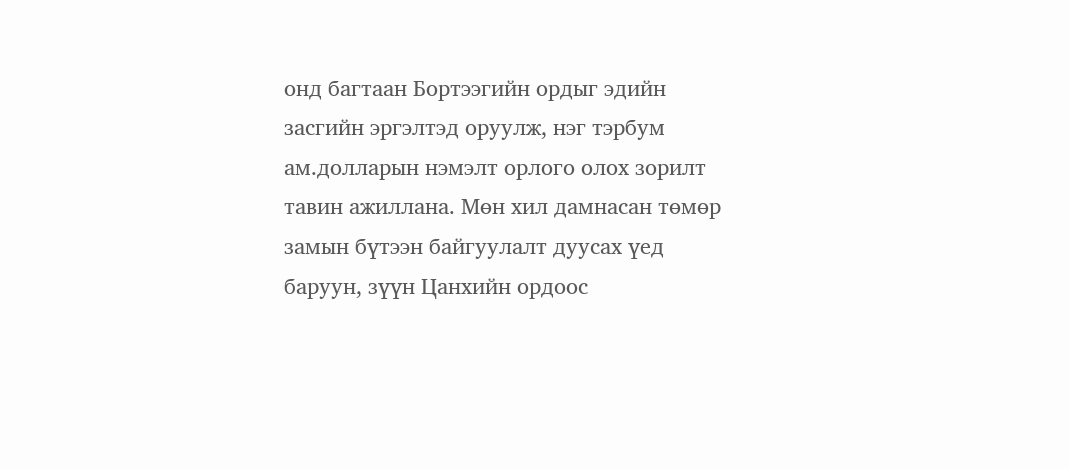онд багтаан Бортээгийн ордыг эдийн засгийн эргэлтэд оруулж, нэг тэрбум ам.долларын нэмэлт орлого олох зорилт тавин ажиллана. Мөн хил дамнасан төмөр замын бүтээн байгуулалт дуусах үед баруун, зүүн Цанхийн ордоос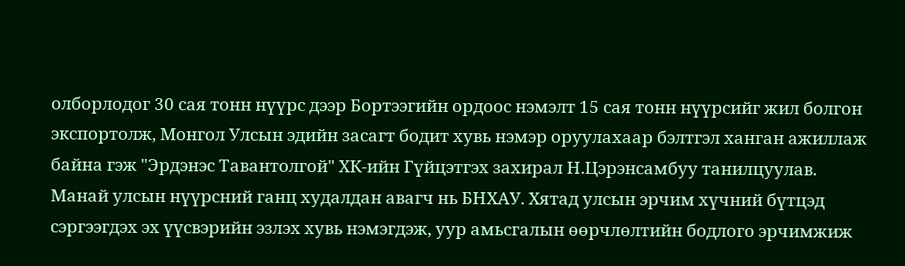олборлодог 30 сая тонн нүүрс дээр Бортээгийн ордоос нэмэлт 15 сая тонн нүүрсийг жил болгон экспортолж, Монгол Улсын эдийн засагт бодит хувь нэмэр оруулахаар бэлтгэл ханган ажиллаж байна гэж "Эрдэнэс Тавантолгой" ХК-ийн Гүйцэтгэх захирал Н.Цэрэнсамбуу танилцуулав.
Манай улсын нүүрсний ганц худалдан авагч нь БНХАУ. Хятад улсын эрчим хүчний бүтцэд сэргээгдэх эх үүсвэрийн эзлэх хувь нэмэгдэж, уур амьсгалын өөрчлөлтийн бодлого эрчимжиж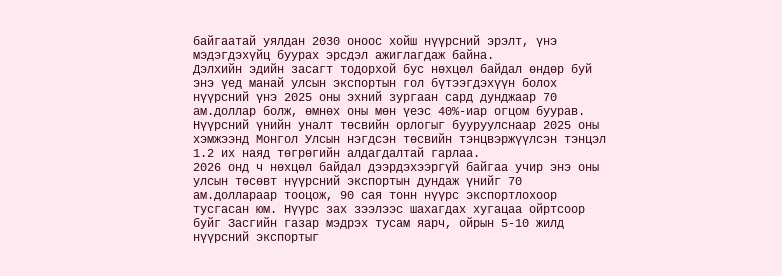байгаатай уялдан 2030 оноос хойш нүүрсний эрэлт, үнэ мэдэгдэхүйц буурах эрсдэл ажиглагдаж байна.
Дэлхийн эдийн засагт тодорхой бус нөхцөл байдал өндөр буй энэ үед манай улсын экспортын гол бүтээгдэхүүн болох нүүрсний үнэ 2025 оны эхний зургаан сард дунджаар 70 ам.доллар болж, өмнөх оны мөн үеэс 40%-иар огцом буурав. Нүүрсний үнийн уналт төсвийн орлогыг бууруулснаар 2025 оны хэмжээнд Монгол Улсын нэгдсэн төсвийн тэнцвэржүүлсэн тэнцэл 1.2 их наяд төгрөгийн алдагдалтай гарлаа.
2026 онд ч нөхцөл байдал дээрдэхээргүй байгаа учир энэ оны улсын төсөвт нүүрсний экспортын дундаж үнийг 70 ам.доллараар тооцож, 90 сая тонн нүүрс экспортлохоор тусгасан юм. Нүүрс зах зээлээс шахагдах хугацаа ойртсоор буйг Засгийн газар мэдрэх тусам яарч, ойрын 5-10 жилд нүүрсний экспортыг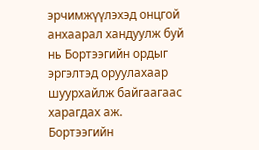эрчимжүүлэхэд онцгой анхаарал хандуулж буй нь Бортээгийн ордыг эргэлтэд оруулахаар шуурхайлж байгаагаас харагдах аж.
Бортээгийн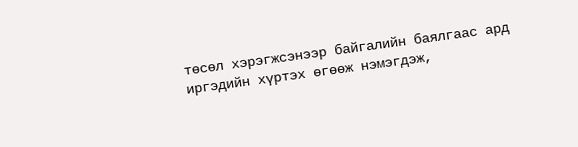төсөл хэрэгжсэнээр байгалийн баялгаас ард иргэдийн хүртэх өгөөж нэмэгдэж,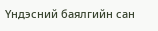Үндэсний баялгийн сан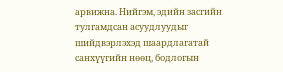арвижна. Нийгэм, эдийн засгийн тулгамдсан асуудлуудыг шийдвэрлэхэд шаардлагатай санхүүгийн нөөц, бодлогын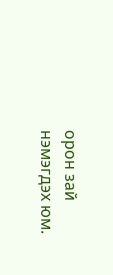орон зай нэмэгдэх юм.